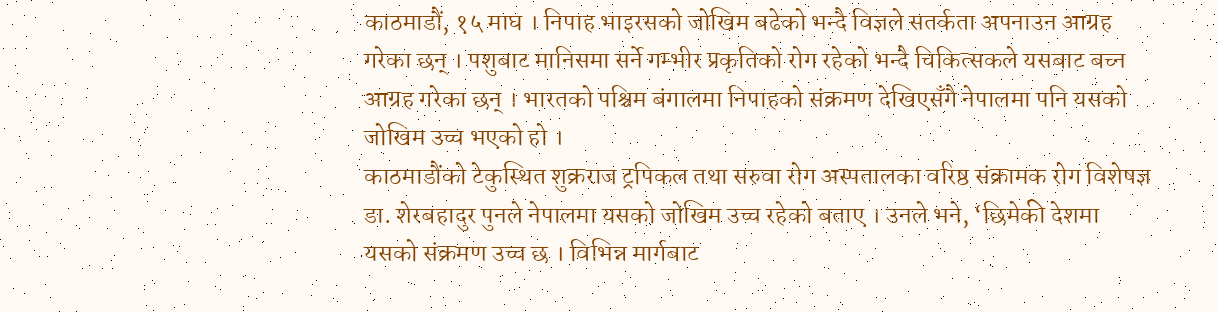काठमाडौं, १५ माघ । निपाह भाइरसको जोखिम बढेको भन्दै विज्ञले सतर्कता अपनाउन आग्रह गरेका छन् । पशुबाट मानिसमा सर्ने गम्भीर प्रकृतिको रोग रहेको भन्दै चिकित्सकले यसबाट बच्न आग्रह गरेका छन् । भारतको पश्चिम बंगालमा निपाहको संक्रमण देखिएसँगै नेपालमा पनि यसको जोखिम उच्च भएको हो ।
काठमाडौंको टेकुस्थित शुक्रराज ट्रपिकल तथा सरुवा रोग अस्पतालका वरिष्ठ संक्रामक रोग विशेषज्ञ डा. शेरबहादुर पुनले नेपालमा यसको जोखिम उच्च रहेको बताए । उनले भने, ‘छिमेकी देशमा यसको संक्रमण उच्च छ । विभिन्न मार्गबाट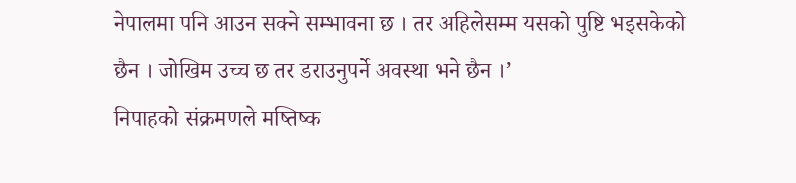नेपालमा पनि आउन सक्ने सम्भावना छ । तर अहिलेसम्म यसको पुष्टि भइसकेको छैन । जोखिम उच्च छ तर डराउनुपर्ने अवस्था भने छैन ।’
निपाहको संक्रमणले मष्तिष्क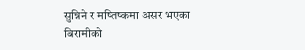सुन्निने र मष्तिष्कमा असर भएका बिरामीको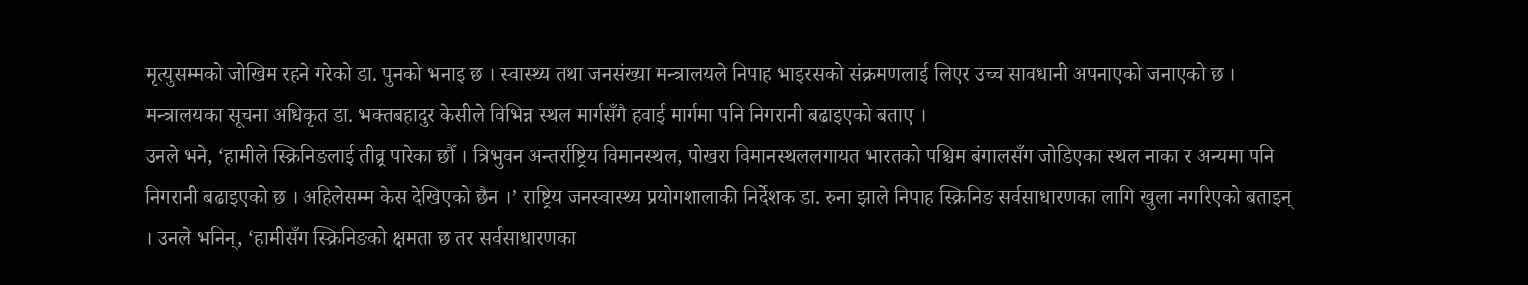मृत्युसम्मको जोखिम रहने गरेको डा. पुनको भनाइ छ । स्वास्थ्य तथा जनसंख्या मन्त्रालयले निपाह भाइरसको संक्रमणलाई लिएर उच्च सावधानी अपनाएको जनाएको छ । मन्त्रालयका सूचना अधिकृत डा. भक्तबहादुर केसीले विभिन्न स्थल मार्गसँगै हवाई मार्गमा पनि निगरानी बढाइएको बताए ।
उनले भने, ‘हामीले स्क्रिनिङलाई तीव्र्र पारेका छौँ । त्रिभुवन अन्तर्राष्ट्रिय विमानस्थल, पोखरा विमानस्थललगायत भारतको पश्चिम बंगालसँग जोडिएका स्थल नाका र अन्यमा पनि निगरानी बढाइएको छ । अहिलेसम्म केस देखिएको छैन ।’ राष्ट्रिय जनस्वास्थ्य प्रयोगशालाकी निर्देशक डा. रुना झाले निपाह स्क्रिनिङ सर्वसाधारणका लागि खुला नगरिएको बताइन् । उनले भनिन्, ‘हामीसँग स्क्रिनिङको क्षमता छ तर सर्वसाधारणका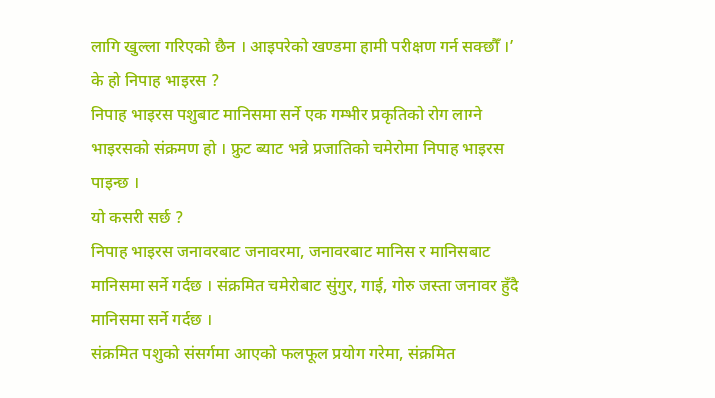लागि खुल्ला गरिएको छैन । आइपरेको खण्डमा हामी परीक्षण गर्न सक्छौँ ।’
के हो निपाह भाइरस ?
निपाह भाइरस पशुबाट मानिसमा सर्ने एक गम्भीर प्रकृतिको रोग लाग्ने भाइरसको संक्रमण हो । फ्रुट ब्याट भन्ने प्रजातिको चमेरोमा निपाह भाइरस पाइन्छ ।
यो कसरी सर्छ ?
निपाह भाइरस जनावरबाट जनावरमा, जनावरबाट मानिस र मानिसबाट मानिसमा सर्ने गर्दछ । संक्रमित चमेरोबाट सुंगुर, गाई, गोरु जस्ता जनावर हुँदै मानिसमा सर्ने गर्दछ ।
संक्रमित पशुको संसर्गमा आएको फलफूल प्रयोग गरेमा, संक्रमित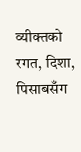व्यीक्तको रगत, दिशा, पिसाबसँग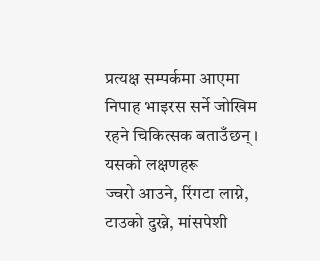प्रत्यक्ष सम्पर्कमा आएमा निपाह भाइरस सर्ने जोखिम रहने चिकित्सक बताउँछन् ।
यसको लक्षणहरू
ज्वरो आउने, रिंगटा लाग्ने, टाउको दुख्ने, मांसपेशी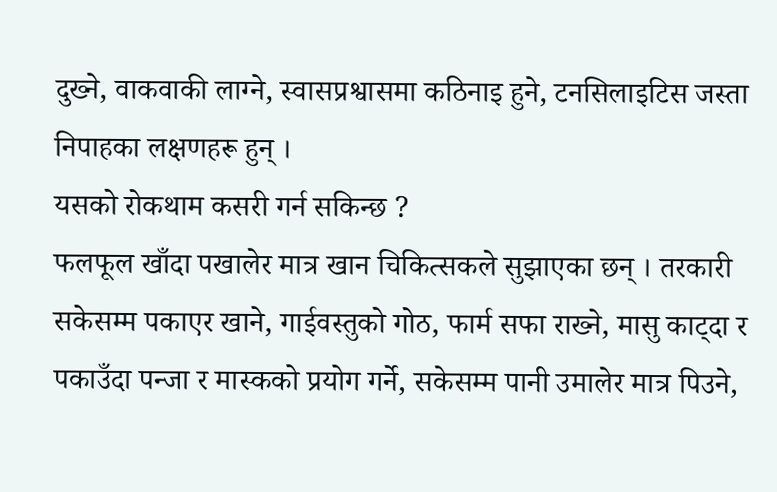दुख्ने, वाकवाकी लाग्ने, स्वासप्रश्वासमा कठिनाइ हुने, टनसिलाइटिस जस्ता निपाहका लक्षणहरू हुन् ।
यसको रोकथाम कसरी गर्न सकिन्छ ?
फलफूल खाँदा पखालेर मात्र खान चिकित्सकले सुझाएका छन् । तरकारी सकेसम्म पकाएर खाने, गाईवस्तुको गोठ, फार्म सफा राख्ने, मासु काट्दा र पकाउँदा पन्जा र मास्कको प्रयोग गर्ने, सकेसम्म पानी उमालेर मात्र पिउने,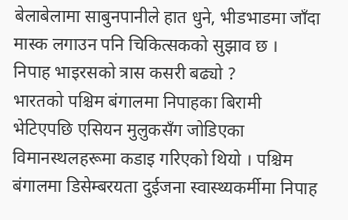बेलाबेलामा साबुनपानीले हात धुने, भीडभाडमा जाँदा मास्क लगाउन पनि चिकित्सकको सुझाव छ ।
निपाह भाइरसको त्रास कसरी बढ्यो ?
भारतको पश्चिम बंगालमा निपाहका बिरामी भेटिएपछि एसियन मुलुकसँग जोडिएका विमानस्थलहरूमा कडाइ गरिएको थियो । पश्चिम बंगालमा डिसेम्बरयता दुईजना स्वास्थ्यकर्मीमा निपाह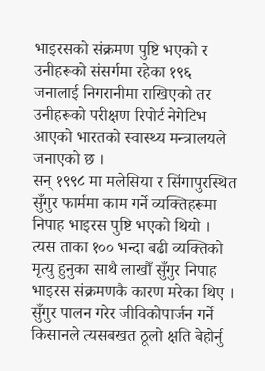भाइरसको संक्रमण पुष्टि भएको र उनीहरूको संसर्गमा रहेका १९६ जनालाई निगरानीमा राखिएको तर उनीहरूको परीक्षण रिपोर्ट नेगेटिभ आएको भारतको स्वास्थ्य मन्त्रालयले जनाएको छ ।
सन् १९९८ मा मलेसिया र सिंगापुरस्थित सुँगुर फार्ममा काम गर्ने व्यक्तिहरूमा निपाह भाइरस पुष्टि भएको थियो । त्यस ताका १०० भन्दा बढी व्यक्तिको मृत्यु हुनुका साथै लाखौँ सुँगुर निपाह भाइरस संक्रमणकै कारण मरेका थिए । सुँगुर पालन गरेर जीविकोपार्जन गर्ने किसानले त्यसबखत ठूलो क्षति बेहोर्नु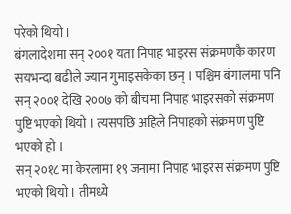परेको थियो ।
बंगलादेशमा सन् २००१ यता निपाह भाइरस संक्रमणकै कारण सयभन्दा बढीले ज्यान गुमाइसकेका छन् । पश्चिम बंगालमा पनि सन् २००१ देखि २००७ को बीचमा निपाह भाइरसको संक्रमण पुष्टि भएको थियो । त्यसपछि अहिले निपाहको संक्रमण पुष्टि भएको हो ।
सन् २०१८ मा केरलामा १९ जनामा निपाह भाइरस संक्रमण पुष्टि भएको थियो । तीमध्ये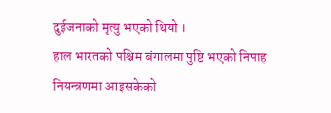दुईजनाको मृत्यु भएको थियो ।
हाल भारतको पश्चिम बंगालमा पुष्टि भएको निपाह नियन्त्रणमा आइसकेको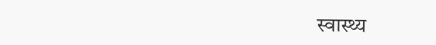स्वास्थ्य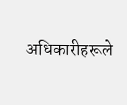अधिकारीहरूले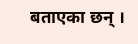बताएका छन् ।